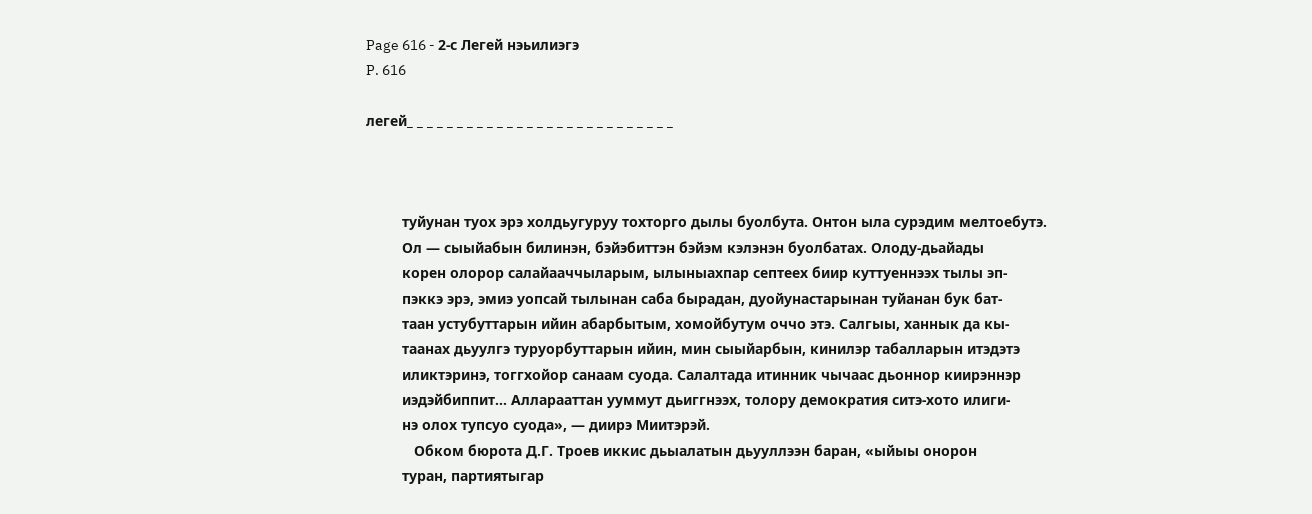Page 616 - 2-с Легей нэьилиэгэ
P. 616

легей_ _ _ _ _ _ _ _ _ _ _ _ _ _ _ _ _ _ _ _ _ _ _ _ _ _ _



         туйунан туох эрэ холдьугуруу тохторго дылы буолбута. Онтон ыла сурэдим мелтоебутэ.
         Ол — сыыйабын билинэн, бэйэбиттэн бэйэм кэлэнэн буолбатах. Олоду-дьайады
         корен олорор салайааччыларым, ылыныахпар септеех биир куттуеннээх тылы эп-
         пэккэ эрэ, эмиэ уопсай тылынан саба бырадан, дуойунастарынан туйанан бук бат-
         таан устубуттарын ийин абарбытым, хомойбутум оччо этэ. Салгыы, ханнык да кы-
         таанах дьуулгэ туруорбуттарын ийин, мин сыыйарбын, кинилэр табалларын итэдэтэ
         иликтэринэ, тоггхойор санаам суода. Салалтада итинник чычаас дьоннор киирэннэр
         иэдэйбиппит... Алларааттан ууммут дьиггнээх, толору демократия ситэ-хото илиги-
         нэ олох тупсуо суода», — диирэ Миитэрэй.
            Обком бюрота Д.Г. Троев иккис дьыалатын дьууллээн баран, «ыйыы онорон
         туран, партиятыгар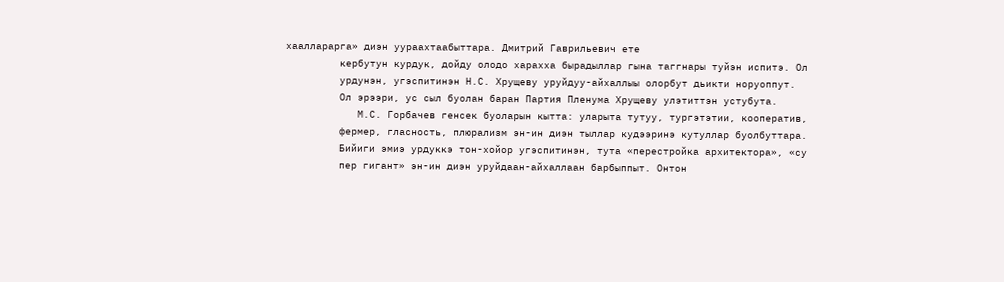хаалларарга» диэн уураахтаабыттара. Дмитрий Гаврильевич ете
         кербутун курдук, дойду олодо харахха бырадыллар гына таггнары туйэн испитэ. Ол
         урдунэн, угэспитинэн Н.С. Хрущеву уруйдуу-айхаллыы олорбут дьикти норуоппут.
         Ол эрээри, ус сыл буолан баран Партия Пленума Хрущеву улэтиттэн устубута.
            М.С. Горбачев генсек буоларын кытта: уларыта тутуу, тургэтэтии, кооператив,
         фермер, гласность, плюрализм эн-ин диэн тыллар кудээринэ кутуллар буолбуттара.
         Бийиги эмиэ урдуккэ тон-хойор угэспитинэн, тута «перестройка архитектора», «су
         пер гигант» эн-ин диэн уруйдаан-айхаллаан барбыппыт. Онтон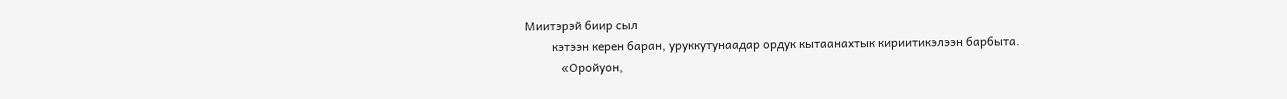Миитэрэй биир сыл
         кэтээн керен баран, уруккутунаадар ордук кытаанахтык кириитикэлээн барбыта.
            «Оройуон,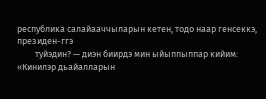республика салайааччыларын кетен, тодо наар генсеккэ, президен-ггэ
         туйэдин? — диэн биирдэ мин ыйыппыппар кийим: «Кинилэр дьайалларын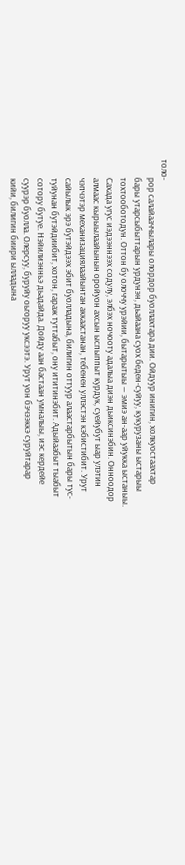толо-
         рор салайааччылары олордор буоллахтара дии. Ойдуур инигин, холкуостаахтар
         бары утарсыбыттарын урдунэн, дьайаана суох беден-суйуу, кукурузаны ыстарыы
         тохтооботодун. Оттон бу олоччу урэйии, бытарытыы — эмиэ ан-аар уйукка ыстаныы.
         Сахада угус иэдээннээх содулу, элбэх ночооту адалыа диэн дьиксинэбин. Онноодор
         алмаас кырыылаайынын оройуон ахсын ыспыппыт курдук, суейубут ыар улэтин
         чэпчэтэр механизациялаайынтан аккаастанан, тебенен уллэстэн кэбистибит. Урут
         сайылык эрэ бутэйдээх эбит буолладына, билигин оттуур алаастарбытын бары тус-
         туйунан бутэйдиибит, хотон, гараж туттабыт, ону ититинэбит. Адыйаабыт тыабыт
         сотору бутуе. Нэйилиэнньэ дьадайда. Дойду аан бастаан умналыы, иэс кердейе
         суурэр буолла. Олерсуу, буруйу оьгоруу уксээтэ. Урут уон бэчээккэ суруйтарар
         кийи, билигин биири ылладына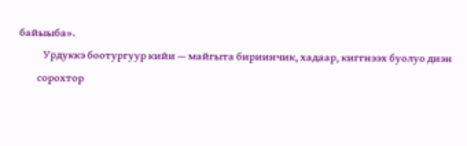байыыба».
            Урдуккэ боотургуур кийи — майгыта бириинчик, хадаар, киггнээх буолуо диэн
         сорохтор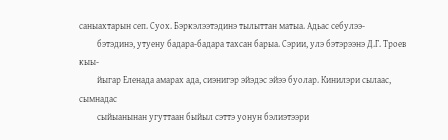саныахтарын сеп. Суох. Бэркэлээтэдинэ тылыттан матыа. Адьас себулээ-
         бэтэдинэ, утуену бадара-бадара тахсан барыа. Сэрии, улэ бэтэрээнэ Д.Г. Троев кыы-
         йыгар Еленада амарах ада, сиэнигэр эйэдэс эйээ буолар. Кинилэри сылаас, сымнадас
         сыйыанынан угуттаан быйыл сэттэ уонун бэлиэтээри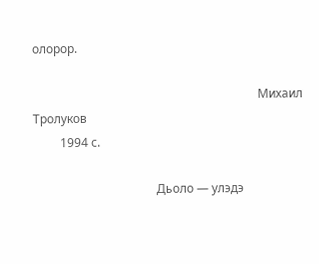олорор.

                                                                           Михаил Тролуков
         1994 с.

                                         Дьоло — улэдэ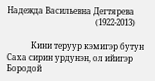Надежда Васильевна Дегтярева
                                            (1922-2013)

            Кини теруур кэмигэр бутун Саха сирин урдунэн, ол ийигэр Бородой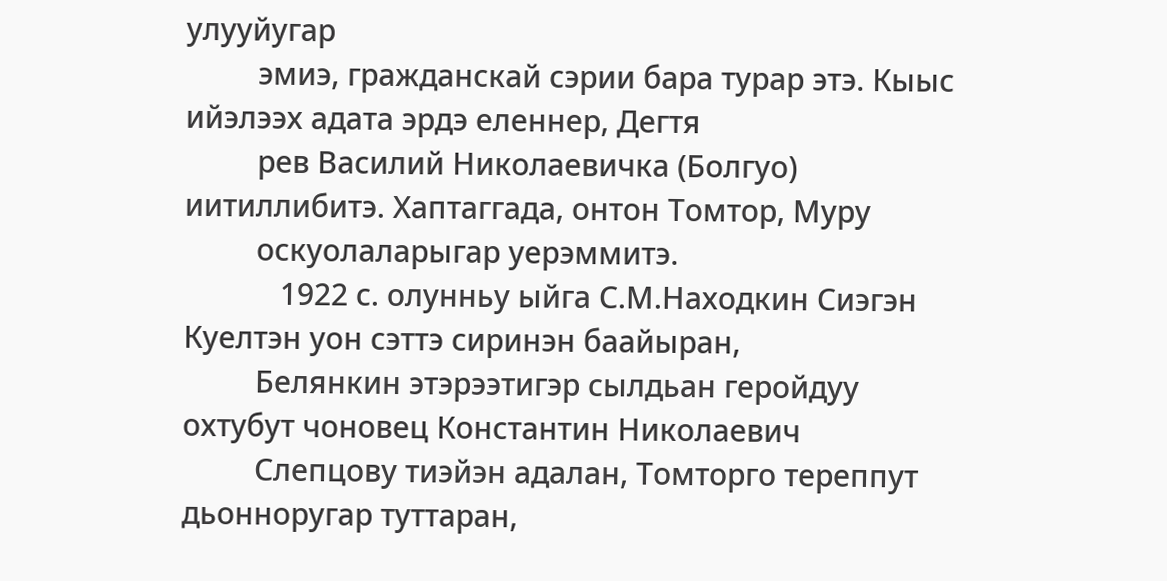улууйугар
         эмиэ, гражданскай сэрии бара турар этэ. Кыыс ийэлээх адата эрдэ еленнер, Дегтя
         рев Василий Николаевичка (Болгуо) иитиллибитэ. Хаптаггада, онтон Томтор, Муру
         оскуолаларыгар уерэммитэ.
            1922 с. олунньу ыйга С.М.Находкин Сиэгэн Куелтэн уон сэттэ сиринэн баайыран,
         Белянкин этэрээтигэр сылдьан геройдуу охтубут чоновец Константин Николаевич
         Слепцову тиэйэн адалан, Томторго тереппут дьонноругар туттаран,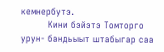кемнербутэ.
         Кини бэйэтэ Томторго урун- бандьыыт штабыгар саа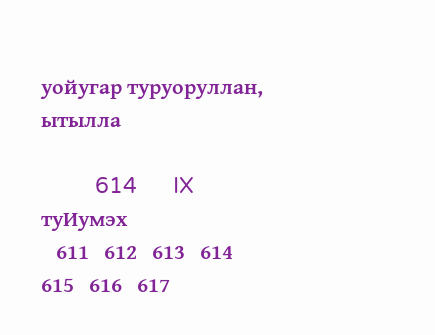уойугар туруоруллан, ытылла

         614      IX туИумэх
   611   612   613   614   615   616   617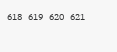618   619   620   621